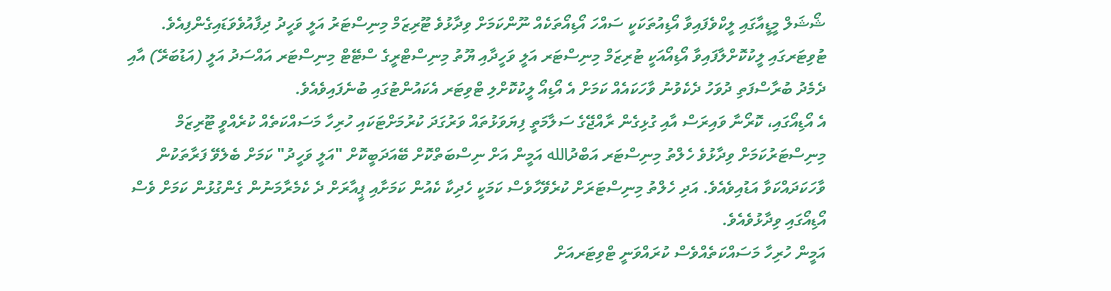ޝޯޝަލް މީޑީއާގައި ލީކްވެފައިވާ އޯޑިއުތަކަކީ ސައްހަ އޯޑިއޯތަކެއް ނޫންކަމަށް ވިދާޅުވެ ޓޫރިޒަމް މިނިސްޓަރު އަލީ ވަހީދު ދިފާއުވެވަޑައިގެންފިއެވެ.
ޓުވިޓަރގައި ލީކުކޮށްލާފައިވާ އޯޑިއޯއަކީ ޓުރިޒަމް މިނިސްޓަރ އަލީ ވަހީދާއި ޔޫތު މިނިސްޓްރީގެ ސްޓޭޓް މިނިސްޓަރ އައްސަދު އަލީ (އަޑުބަރޭ) އާއި ދެމެދު ބުރާސްފަތި ދުވަހު ދެކެވުނު ވާހަކައެއް ކަމަށް އެ އޯޑިއޯ ލީކުކޮށްލި ޓްވިޓަރ އެކައުންޓުގައި ބުނެފައިވެއެވެ.
އެ އޯޑިއޯގައި، ކޮރޯނާ ވައިރަސް އާއި ގުޅިގެން ރާއްޖޭގެ ސަލާމަތީ ފިޔަވަޅުތައް ވަރުގަދަ ކުރުމަށްޓަކައި ހުރިހާ މަސައްކަތެއް ކުރެއްވީ ޓޫރިޒަމް މިނިސްޓަރުކަމަށް ވިދާޅުވެ ހެލްތު މިނިސްޓަރ އަބްދުالله އަމީން އަށް ނިސްބަތްކޮށް ބޭއަދަބީކޮށް "އަލީ ވަހީދު" ކަމަށް ބެލެވޭ ފަރާތަކުން ވާހަކަދައްކަވާ އަޑުއިވެއެވެ. އަދި ހެލްތު މިނިސްޓަރަށް ކުރެވޭހާވެސް ކަމަކީ ހެދިކާ ކެއުން ކަމަށާއި ޕީއާރަށް ދެ ކެމެރާމަނުން ގެންގުޅުން ކަމަށް ވެސް އޯޑިއޯގައި ވިދާޅުވެއެވެ.
އަމީން ހުރިހާ މަސައްކަތެއްވެސް ކުރައްވަނީ ޓްވިޓަރއަށް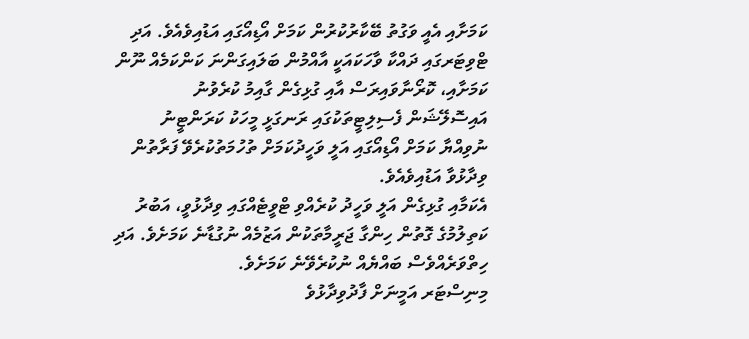ކަމަށާއި އެއީ ވަގުތު ބޭކާރުކުރުން ކަމަށް އޯޑިއޯގައި އަޑުއިވެއެވެ. އަދި ޓްވިޓަރގައި ދައްކާ ވާހަކައަކީ އާއްމުން ބަލައިގަންނަ ކަންކަމެއް ނޫން ކަމަށާއި، ކޮރޯނާވައިރަސް އާއި ގުޅިގެން ގާއިމު ކުރެވުނު އައިސޮލޭޝަން ފެސިލިޓީތަކުގައި ރަނގަޅީ މީހަކު ކަރަންޓީނު ނުވިއްޔާ ކަމަށް އޯޑިއޯގައި އަލީ ވަހީދުކަމަށް ތުހުމަތުކުރެވޭ ފަރާތުން ވިދާޅުވާ އަޑުއިވެއެވެ.
އެކަމާއި ގުޅިގެން އަލީ ވަހީދު ކުރެއްވި ޓްވީޓެއްގައި ވިދާޅުވީ، އަބުރު ކަތިލުމުގެ ގޮތުން ހިންގާ ޖަރީމާތަކުން އަޒުމެއް ނުގުޑާނެ ކަމަށެވެ. އަދި ހިތްވަރެއްވެސް ބައްޔެއް ނުކުރެވޭނެ ކަމަށެވެ.
މިނިސްޓަރ އަމީނަށް ފާދުވިދާޅުވެ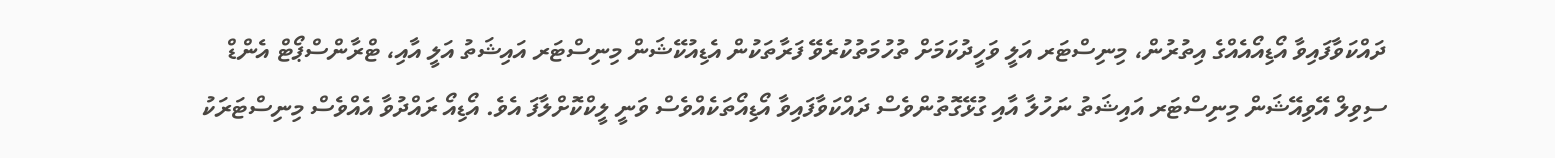ދައްކަވާފައިވާ އޯޑިއޯއެއްގެ އިތުރުން، މިނިސްޓަރ އަލީ ވަހީދުކަމަށް ތުހުމަތުކުރެވޭ ފަރާތަކުން އެޑިއުކޭޝަން މިނިސްޓަރ އައިޝަތު އަލީ އާއި، ޓްރާންސްޕޯޓް އެންޑް ސިވިލް އޭވިއޭޝަން މިނިސްޓަރ އައިޝަތު ނަހުލާ އާއި ގުޅޭގޮތުންވެސް ދައްކަވާފައިވާ އޯޑިއޯތަކެއްވެސް ވަނީ ލީކްކޮށްލާފަ އެވެ. އޯޑިއޯ ރައްދުވާ އެއްވެސް މިނިސްޓަރަކު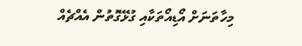މިހާތަނަށް އޯޑިއޯތަކާއި ގުޅޭގޮތުން އެއްޗެއް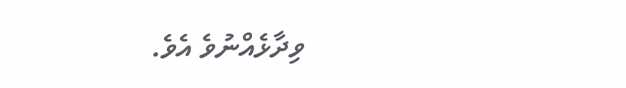ވިދާޅެއްނުވެ އެވެ.